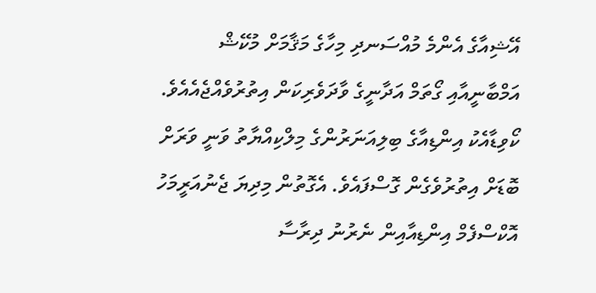އޭޝިއާގެ އެންމެ މުއްސަނދި މިހާގެ މަޤާމަށް މުކޭޝް އަމްބާނީއާއި ގޯތަމް އަދާނީގެ ވާދަވެރިކަން އިތުރުވެއްޖެއެއެވެ.
ކޯވިޑާއެކު އިންޑިއާގެ ބިލިއަނަރުންގެ މިލްކިއްޔާތު ވަނީ ވަރަށް ބޮޑަށް އިތުރުވެގެން ގޮސްފައެވެ. އެގޮތުން މިދިޔަ ޖެނުއަރީމަހު އޮކްސްފެމް އިންޑިއާއިން ނެރުނު ދިރާސާ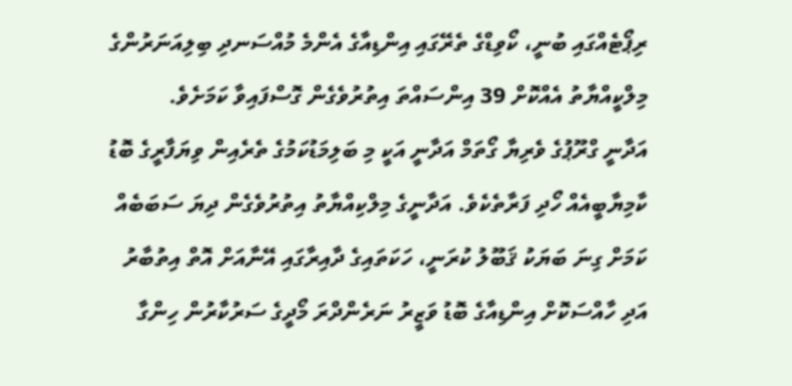ރިޕޯޓެއްގައި ބުނީ، ކޯވިޑްގެ ތެރޭގައި އިންޑިއާގެ އެންމެ މުއްސަނދި ބިލިއަނަރުންގެ މިލްކީއްޔާތު އެއްކޮށް 39 އިންސައްތަ އިތުރުވެގެން ގޮސްފައިވާ ކަމަށެވެ.
އަދާނީ ގްރޫޕުގެ ވެރިޔާ ގޯތަމް އަދާނީ އަކީ މި ބަލިމަޑުކަމުގެ ތެރެއިން ވިޔަފާރީގެ ބޮޑު ކާމިޔާބީއެއް ހޯދި ފަރާތެކެވެ. އަދާނީގެ މިލްކިއްޔާތު އިތުރުވެގެން ދިޔަ ސަބަބެއް ކަމަށް ގިނަ ބަޔަކު ޤަބޫލު ކުރަނީ، ހަކަތައިގެ ދާއިރާގައި އޭނާއަށް އޮތް އިތުބާރު އަދި ހާއްސަކޮށް އިންޑިއާގެ ބޮޑު ވަޒީރު ނަރެންދްރަ މޯދީގެ ސަރުކާރުން ހިންގާ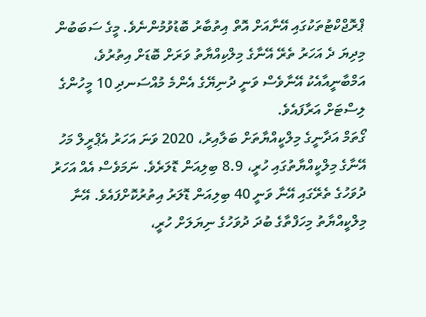ޕްރޮޖްކްޓުތަކުގައި އޭނާއަށް އޮތް އިތުބާރު ބޮޑުވުމުންނެވެ. މީގެ ސަބަބުން މިދިޔަ ދެ އަހަރު ތެރޭ އޭނާގެ މިލްކިއްޔާތު ވަރަށް ބޮޑަށް އިތުރުވެ، އަމްބާނީއާއެކު އޭނާވެސް ވަނީ ދުނިޔޭގެ އެންމެ މުއްސަނދި 10 މީހުންގެ ލިސްޓަށް އަރާފައެވެ.
ގޯތަމް އަދާނީގެ މިލްކީއްޔާތަށް ބަލާއިރު، 2020 ވަނަ އަހަރު އެޕްރީލް މަހު އޭނާގެ މިލްކީއްޔާތުގައި ހުރީ، 8.9 ބިލިއަން ޑޮލަރެވެ. ނަމަވެސް އެއް އަހަރު ދުވަހުގެ ތެރޭގައި އޭނާ ވަނީ 40 ބިލިއަން ޑޮލަރު އިތުރުކޮށްފައެވެ. އޭނާ މިލްކީއްޔާތު މިހަފްތާގެ ބުދަ ދުވަހުގެ ނިޔަލަށް ހުރީ،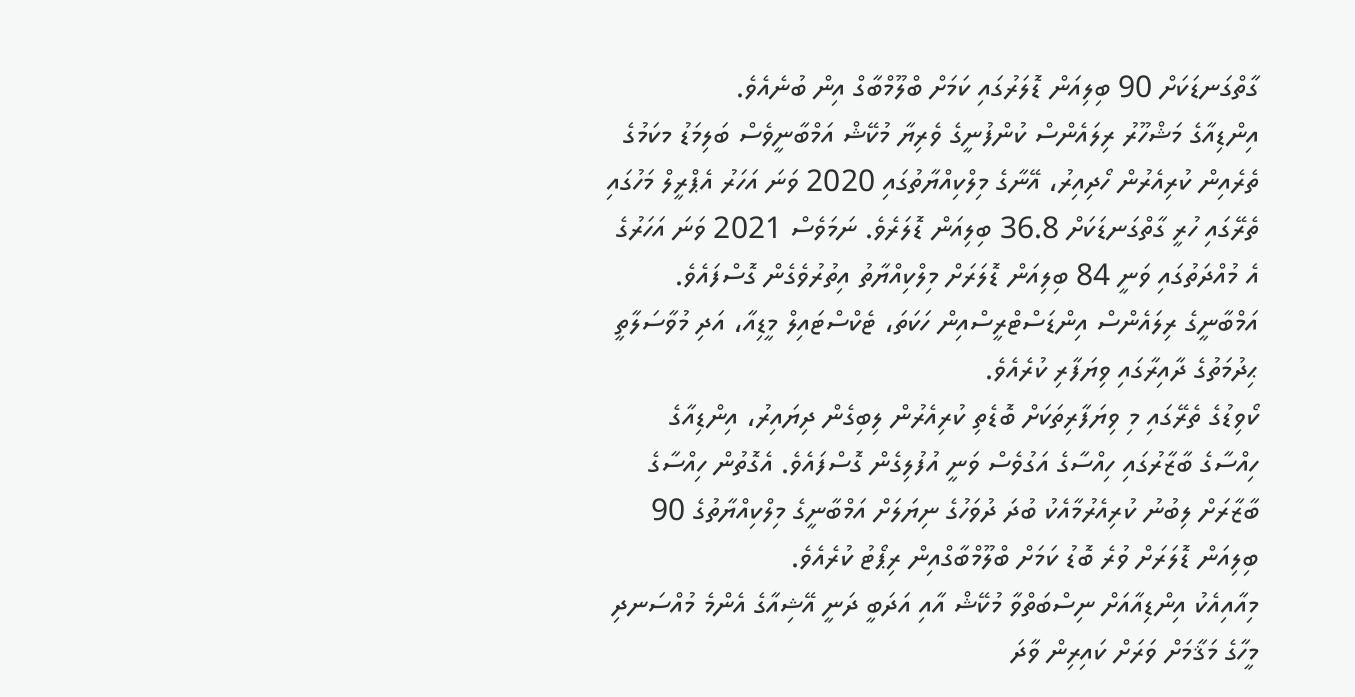ގާތްގަނޑަކަށް 90 ބިލިއަން ޑޮލަރުގައި ކަމަށް ބްލޫމްބާގް އިން ބުނެއެވެ.
އިންޑިއާގެ މަޝްހޫރު ރިލައެންސް ކުންފުނީގެ ވެރިޔާ މުކޭޝް އަމްބާނީވެސް ބަލިމަޑު މކަމުގެ ތެރެއިން ކުރިއެރުން ހޯދިއިރު، އޭނާގެ މިލްކިއްޔާތުގައި 2020 ވަނަ އަހަރު އެޕްރީލް މަހުގައި ތެރޭގައި ހުރީ ގާތްގަނޑަކަށް 36.8 ބިލިއަން ޑޮލަރެވެ. ނަމަވެސް 2021 ވަނަ އަހަރުގެ އެ މުއްދަތުގައި ވަނީ 84 ބިލިއަން ޑޮލަރަށް މިލްކިއްޔާތު އިތުރުވެގެން ގޮސްފައެވެ. އަމްބާނީގެ ރިލައެންސް އިންޑަސްޓްރީސްއިން ހަކަތަ، ޓެކްސްޓައިލް މީޑިއާ، އަދި މުވާސަލާތީ ޙިދުމަތުގެ ދާއިރާގައި ވިޔަފާރި ކުރެއެވެ.
ކޯވިޑުގެ ތެރޭގައި މި ވިޔަފާރިތަކަށް ބޮޑެތި ކުރިއެރުން ލިބިގެން ދިޔައިރު، އިންޑިއާގެ ހިއްސާގެ ބާޒާރުގައި ހިއްސާގެ އަގުވެސް ވަނީ އުފުލިގެން ގޮސްފައެވެ. އެގޮތުން ހިއްސާގެ ބާޒާރަށް ލިބުނު ކުރިއެރުމާއެކު ބުދަ ދުވަހުގެ ނިޔަލަށް އަމްބާނީގެ މިލްކިއްޔާތުގެ 90 ބިލިއަން ޑޮލަރަށް ވުރެ ބޮޑު ކަމަށް ބްލޫމްބާގްއިން ރިޕޯޓު ކުރެއެވެ.
މިއާއިއެކު އިންޑިއާއަށް ނިސްބަތްވާ މުކޭޝް އާއި އަދަބީ ދަނީ އޭޝިއާގެ އެންމެ މުއްސަނދި މީހާގެ މަޤާމަށް ވަރަށް ކައިރިން ވާދަ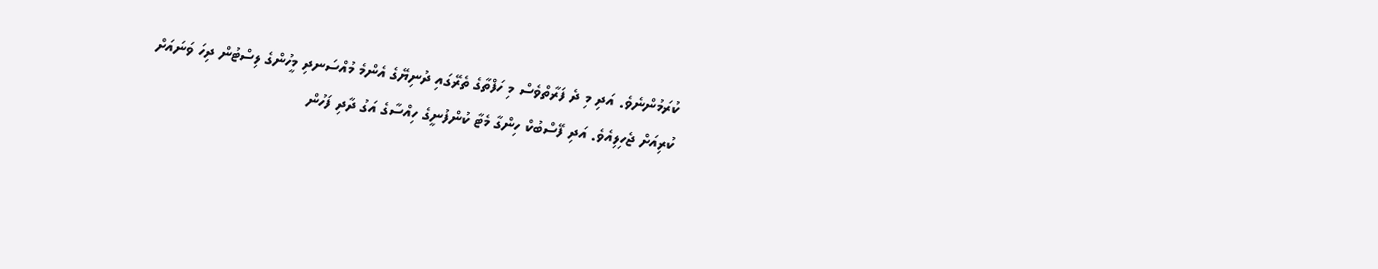ކުރަމުންނެވެ. އަދި މި ދެ ފަރާތްވެސް މި ހަފްތާގެ ތެރޭގައި ދުނިޔޭގެ އެންމެ މުއްސަނދި މީހުންގެ ލިސްޓުން ދިހަ ވަނައަށް ކުރިއަށް ޖެހިލިއެވެ. އަދި ފޭސްބުކް ހިންގާ މެޓާ ކުންފުނީގެ ހިއްސާގެ އަގު ދާދި ފަހުން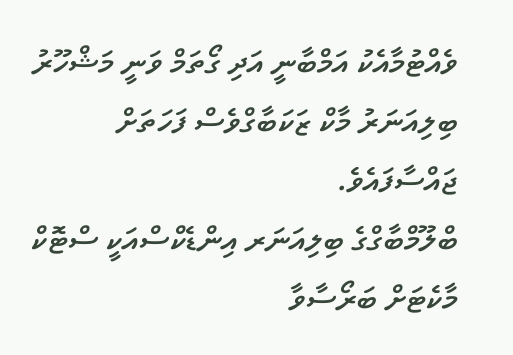ވެއްޓުމާއެކު އަމްބާނީ އަދި ގޯތަމް ވަނީ މަޝްހޫރު ބިލިއަނަރު މާކް ޒަކަބާގްވެސް ފަހަތަށް ޖައްސާފައެވެ.
ބްލޫމްބާގްގެ ބިލިއަނަރ އިންޑެކްސްއަކީ ސްޓޮކް މާކެޓަށް ބަރޯސާވާ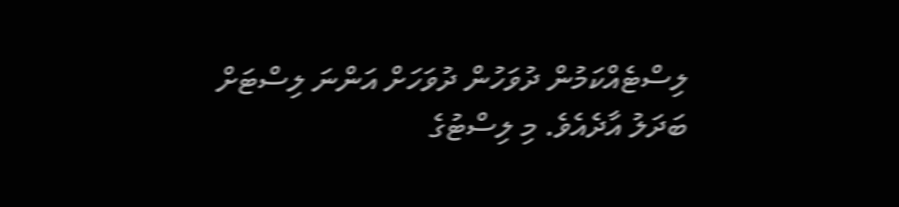ލިސްޓެއްކަމުން ދުވަހުން ދުވަހަށް އަންނަ ލިސްޓަށް ބަދަލު އާދެއެވެ. މި ލިސްޓުގެ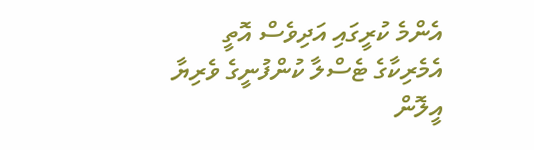އެންމެ ކުރީގައި އަދިވެސް އޮތީ އެމެރިކާގެ ޓެސްލާ ކުންފުނީގެ ވެރިޔާ އީލޮން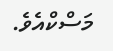މަސްކްއެވެ.